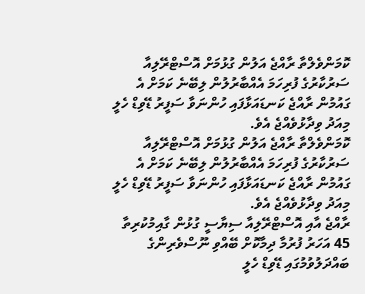ކޮމަންވެލްތާ ރާއްޖެ އަލުން ގުޅުމަށް އޮސްޓްރޭލިއާ ސަރުކާރުގެ ފުރިހަމަ އެއްބާރުލުން ލިބޭނެ ކަމަށް އެ ގައުމުން ރާއްޖެ ކަނޑައަޅާފައި ހުންނަވާ ސަފީރު ޑޭވިޑް ހެލީ މިއަދު ވިދާޅުވެއްޖެ އެވެ.
ކޮމަންވެލްތާ ރާއްޖެ އަލުން ގުޅުމަށް އޮސްޓްރޭލިއާ ސަރުކާރުގެ ފުރިހަމަ އެއްބާރުލުން ލިބޭނެ ކަމަށް އެ ގައުމުން ރާއްޖެ ކަނޑައަޅާފައި ހުންނަވާ ސަފީރު ޑޭވިޑް ހެލީ މިއަދު ވިދާޅުވެއްޖެ އެވެ.
ރާއްޖެ އާއި އޮސްޓްރޭލިއާ ސިޔާސީ ގުޅުން ގާއިމުކުރިތާ 45 އަހަރު ފުރުމާ ދިމާކޮށް ބޭއްވި ނޫސްވެރިންގެ ބައްދަލުވުމުގައި ޑޭވިޑް ހެލީ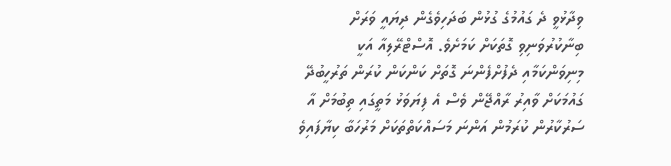ވިދާޅުވީ ދެ ގައުމުގެ ގުޅުން ބަދަހިވެގެން ދިޔައީ ވަރަށް ބިނާކުރުވަނިވި ގޮތަކަށް ކަމަށެވެ. އޮސްޓްރޭލިއާ އަކީ މިނިވަންކަމާއި ދެފުށްފެންނަ ގޮތަށް ކަންކަން ކުރަން ތަރުހީބުދޭ ގައުމަކަށް ވާއިރު ރާއްޖޭން ވެސް އެ ފިޔަވަޅު މަތީގައި ތިބުމަށް އާ ސަރުކާރުން ކުރަމުން އަންނަ މަސައްކަތްތަކަށް މަރުހަބާ ކިޔާފައިވެ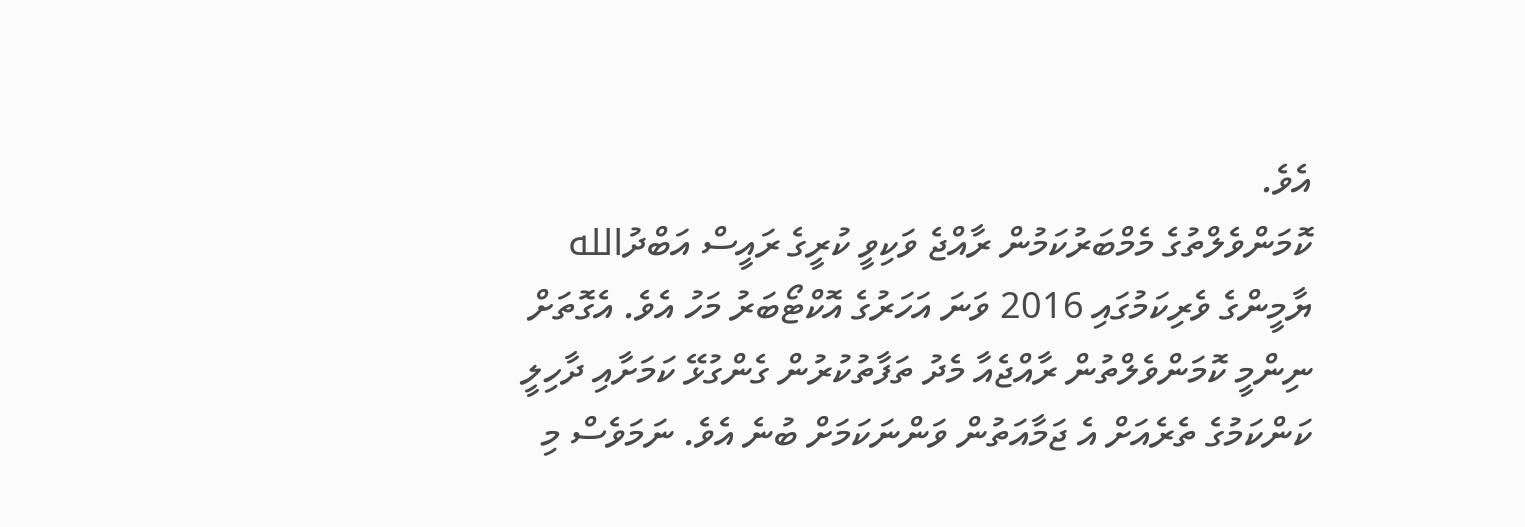އެވެ.
ކޮމަންވެލްތުގެ މެމްބަރުކަމުން ރާއްޖެ ވަކިވީ ކުރީގެ ރައީސް އަބްދުالله ޔާމީންގެ ވެރިކަމުގައި 2016 ވަނަ އަހަރުގެ އޮކްޓޯބަރު މަހު އެވެ. އެގޮތަށް ނިންމީ ކޮމަންވެލްތުން ރާއްޖެއާ މެދު ތަފާތުކުރުން ގެންގުޅޭ ކަމަށާއި ދާހިލީ ކަންކަމުގެ ތެރެއަށް އެ ޖަމާއަތުން ވަންނަކަމަށް ބުނެ އެވެ. ނަމަވެސް މި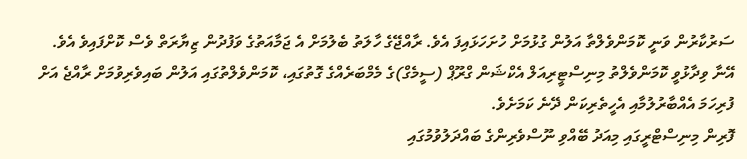ސަރުކާރުން ވަނީ ކޮމަންވެލްތާ އަލުން ގުޅުމަށް ހުށަހަޅައިފަ އެވެ. ރާއްޖޭގެ ހާލަތު ބެލުމަށް އެ ޖަމާއަތުގެ ވަފުދުން ޒިޔާރަތް ވެސް ކޮށްފައިވެ އެވެ.
އޭނާ ވިދާޅުވީ ކޮމަންވެލްތު މިނިސްޓީރިއަލް އެކްޝަން ގްރޫޕް (ސީމެގް)ގެ މެމްބަރެއްގެ ގޮތުގައި، ކޮމަންވެލްތުގައި އަލުން ބައިވެރިވުމަށް ރާއްޖެ އަށް ފުރިހަމަ އެއްބާރުލުމާއި އެހީތެރިކަން ދޭނެ ކަމަށެވެ.
ފޮރިން މިނިސްޓްރީގައި މިއަދު ބޭއްވި ނޫސްވެރިންގެ ބައްދަލުވުމުގައި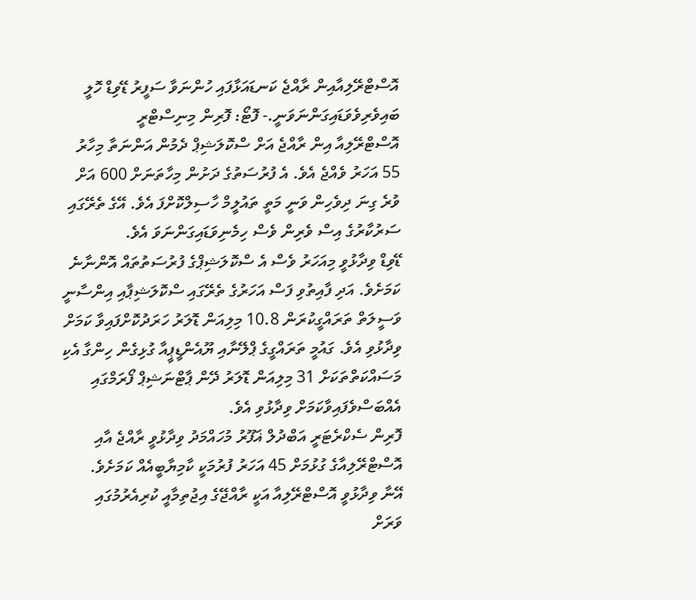އޮސްޓްރޭލިއާއިން ރާއްޖެ ކަނޑައަޅާފައި ހުންނަވާ ސަފީރު ޑޭވިޑް ހޮލީ ބައިވެރިވެވަޑައިގަންނަވަނީ.- ފޮޓޯ: ފޮރިން މިނިސްޓްރީ
އޮސްޓްރޭލިއާ އިން ރާއްޖެ އަށް ސްކޮލަޝިޕް ދެމުން އަންނަތާ މިހާރު 55 އަހަރު ވެއްޖެ އެވެ. އެ ފުރުސަތުގެ ދަށުން މިހާތަނަށް 600 އަށް ވުރެ ގިނަ ދިވެހިން ވަނީ މަތީ ތައުލީމް ހާސިލްކޮށްފަ އެވެ. އޭގެ ތެރޭގައި ސަރުކާރުގެ އިސް ވެރިން ވެސް ހިމެނިވަޑައިގަންނަވަ އެވެ.
ޑޭވިޑް ވިދާޅުވީ މިއަހަރު ވެސް އެ ސްކޮލަޝިޕްގެ ފުރުސަތުތައް އޮންނާނެ ކަމަށެވެ. އަދި ފާއިތުވި ފަސް އަހަރުގެ ތެރޭގައި ސްކޮލަޝިޕާއި އިންސާނީ ވަސީލަތް ތަރައްގީކުރަން 10.8 މިލިއަން ޑޮލަރު ހަރަދުކޮށްފައިވާ ކަމަށް ވިދާޅުވި އެވެ. ގައުމީ ތަރައްގީގެ ޕްލޭނާއި ޔޫއެންޑީޕީއާ ގުޅިގެން ހިންގާ އެކި މަސައްކަތްތަކަށް 31 މިލިއަން ޑޮލަރު ދޭން ޕާޓްނަޝިޕް ފޯރަމްގައި އެއްބަސްވެފައިވާކަމަށް ވިދާޅުވި އެވެ.
ފޮރިން ސެކްރެޓަރީ އަބްދުލް ޣަފޫރު މުހައްމަދު ވިދާޅުވީ ރާއްޖެ އާއި އޮސްޓްރޭލިއާގެ ގުޅުމަށް 45 އަހަރު ފުރުމަކީ ކާމިޔާބީއެއް ކަމަށެވެ.
އޭނާ ވިދާޅުވީ އޮސްޓްރޭލިއާ އަކީ ރާއްޖޭގެ އިޖުތިމާއީ ކުރިއެރުމުގައި ވަރަށް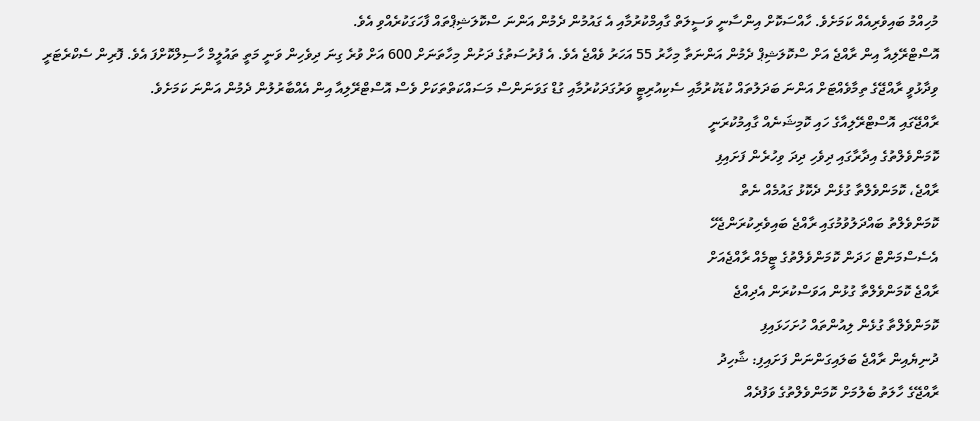މުހިއްމު ބައިވެރިއެއް ކަމަށެވެ. ހާއްސަކޮށް އިންސާނީ ވަސީލަތް ގާއިމްކުރުމާއި އެ ގައުމުން ދެމުން އަންނަ ސްކޮލަޝިޕްތައް ފާހަގަކުރެއްވި އެވެ.
އޮސްޓްރޭލިއާ އިން ރާއްޖެ އަށް ސްކޮލަޝިޕް ދެމުން އަންނަތާ މިހާރު 55 އަހަރު ވެއްޖެ އެވެ. އެ ފުރުސަތުގެ ދަށުން މިހާތަނަށް 600 އަށް ވުރެ ގިނަ ދިވެހިން ވަނީ މަތީ ތައުލީމް ހާސިލްކޮށްފަ އެވެ. ފޮރިން ސެކްރެޓަރީ ވިދާޅުވީ ރާއްޖޭގެ ތިމާވެއްޓަށް އަންނަ ބަދަލުތައް ކުޑަކުރުމާއި ސެކިއުރިޓީ ވަރުގަދަކުރުމާއި ގުޑް ގަވަނަންސް މަސައްކަތްތަކަށް ވެސް އޮސްޓްރޭލިއާ އިން އެއްބާރުލުން ދެމުން އަންނަ ކަމަށެވެ.
ރާއްޖޭގައި އޮސްޓްރޭލިއާގެ ހައި ކޮމިޝަނެއް ގާއިމުކުރަނީ
ކޮމަންވެލްތުގެ އިދާރާގައި ދިވެހި ދިދަ ވިހުރެން ފަށައިފި
ރާއްޖެ، ކޮމަންވެލްތާ ގުޅެން ދެކޮޅު ގައުމެއް ނެތް
ކޮމަންވެލްތު ބައްދަލުވުމުގައި ރާއްޖެ ބައިވެރިކުރަންޖެހޭ
އެސެސްމަންޓް ހަދަން ކޮމަންވެލްތުގެ ޓީމެއް ރާއްޖެއަށް
ރާއްޖެ ކޮމަންވެލްތާ ގުޅުން އަވަސްކުރަން އެދިއްޖެ
ކޮމަންވެލްތާ ގުޅެން ލިއުންތައް ހުށަހަޅައިފި
ދުނިޔެއިން ރާއްޖެ ބަލައިގަންނަން ފަށައިފި: ޝާހިދު
ރާއްޖޭގެ ހާލަތު ބެލުމަށް ކޮމަންވެލްތުގެ ވަފުދެއް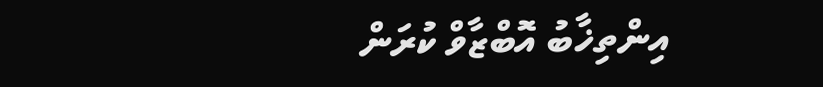އިންތިޚާބު އޮބްޒާވް ކުރަން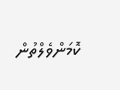ކޮމަންވެލްތުން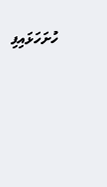ހުށަހަޅައިފި